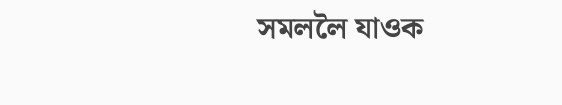সমললৈ যাওক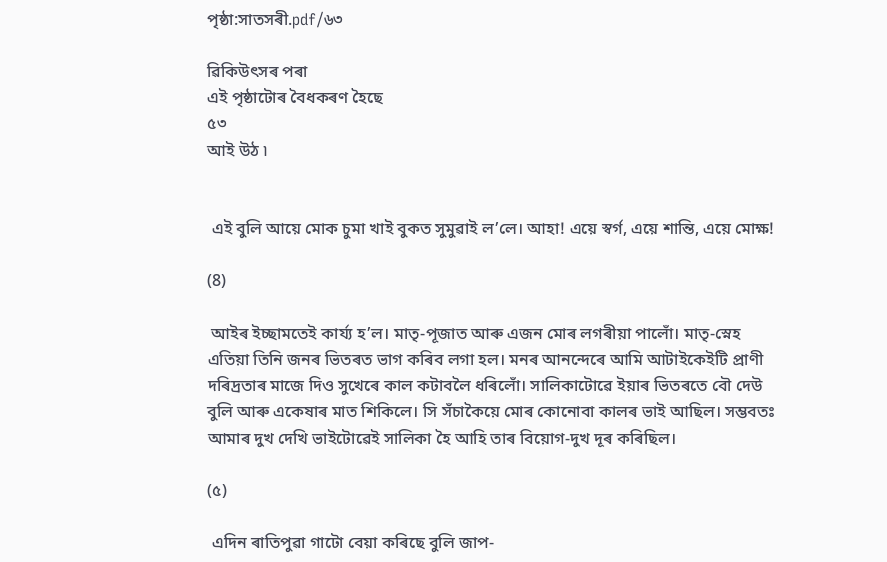পৃষ্ঠা:সাতসৰী.pdf/৬৩

ৱিকিউৎসৰ পৰা
এই পৃষ্ঠাটোৰ বৈধকৰণ হৈছে
৫৩
আই উঠ ৷


 এই বুলি আয়ে মোক চুমা খাই বুকত সুমুৱাই ল’লে। আহা! এয়ে স্বৰ্গ, এয়ে শান্তি, এয়ে মোক্ষ!

(8)

 আইৰ ইচ্ছামতেই কাৰ্য্য হ’ল। মাতৃ-পূজাত আৰু এজন মোৰ লগৰীয়া পালোঁ। মাতৃ-স্নেহ এতিয়া তিনি জনৰ ভিতৰত ভাগ কৰিব লগা হল। মনৰ আনন্দেৰে আমি আটাইকেইটি প্ৰাণী দৰিদ্ৰতাৰ মাজে দিও সুখেৰে কাল কটাবলৈ ধৰিলোঁ। সালিকাটোৱে ইয়াৰ ভিতৰতে বৌ দেউ বুলি আৰু একেষাৰ মাত শিকিলে। সি সঁচাকৈয়ে মোৰ কোনোবা কালৰ ভাই আছিল। সম্ভবতঃ আমাৰ দুখ দেখি ভাইটোৱেই সালিকা হৈ আহি তাৰ বিয়োগ-দুখ দূৰ কৰিছিল।

(৫)

 এদিন ৰাতিপুৱা গাটো বেয়া কৰিছে বুলি জাপ-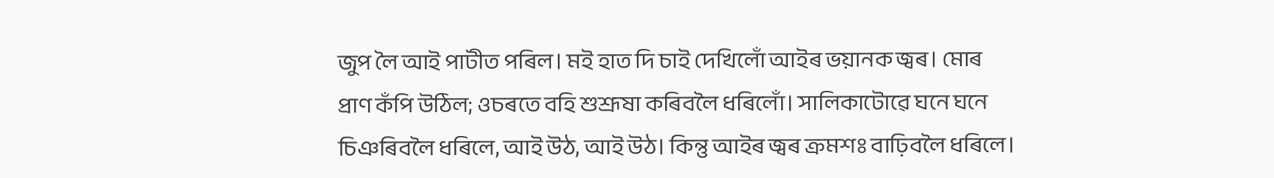জুপ লৈ আই পাটীত পৰিল। মই হাত দি চাই দেখিলোঁ আইৰ ভয়ানক জ্বৰ। মোৰ প্ৰাণ কঁপি উঠিল; ওচৰতে বহি শুশ্ৰূষা কৰিবলৈ ধৰিলোঁ। সালিকাটোৱে ঘনে ঘনে চিঞৰিবলৈ ধৰিলে, আই উঠ, আই উঠ। কিন্তু আইৰ জ্বৰ ক্ৰমশঃ বাঢ়িবলৈ ধৰিলে।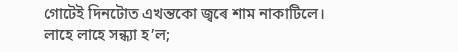গোটেই দিনটোত এখন্তকো জ্বৰে শাম নাকাটিলে। লাহে লাহে সন্ধ্যা হ’ল;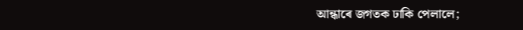আন্ধাৰে জগতক ঢাকি পেলালে;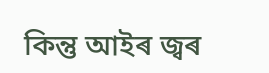কিন্তু আইৰ জ্বৰ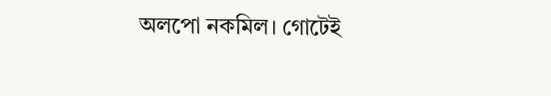অলপো নকমিল। গোটেই